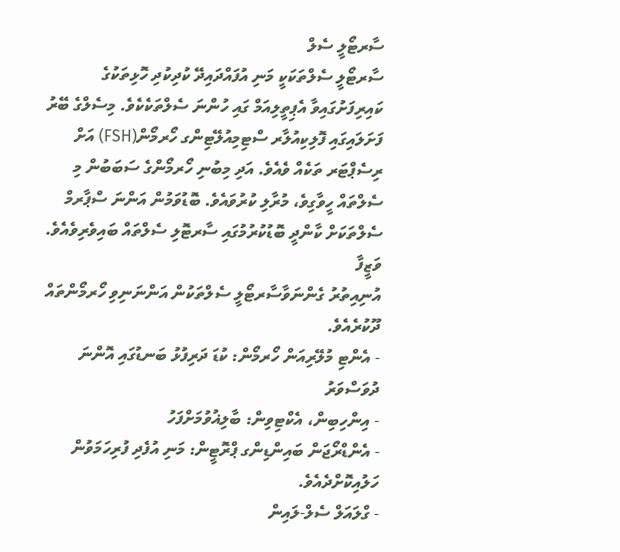ސާރޓޯލީ ސެލް
ސާރޓޯލީ ސެލްތަކަކީ މަނި އުފައްދައިދޭ ކުދިކުދި ހޮޅިތަކުގެ ކައިރިފަށުގައިވާ އެޕިތީލިއަމް ގައި ހުންނަ ސެލްތަކެކެވެ. މިސެލްގެ ބޭރު ފަށަލައިގައި ފޮލިކިއުލާރ ސްޓިމިއުލޭޓިންގ ހޯރމޯން(FSH) އަށް ރިސެޕްޓަރ ތަކެއް ވެއެވެ. އަދި މިބުނި ހޯރމޯންގެ ސަބަބުން މި ސެލްތައް ހީވާގިވެ، މުރާލި ކުރުވައެވެ. ބޮޑުވަމުން އަންނަ ސްޕާރމް ސެލްތަކަށް ކާންދީ ބޮޑުކުރުމުގައި ސާރޓޮލި ސެލްތައް ބައިވެރިވެއެވެ.
ވަޒީފާ
އުނިއިތުރު ގެންނަވާސާރޓޯލީ ސެލްތަކުން އަންނަނިވި ހޯރމޯންތައް ދޫކުރެއެވެ.
- އެންޓި މުލޭރިއަން ހޯރމޯން: ކުޑަ ދަރިފުޅު ބަނޑުގައި އޮންނަ ދުވަސްވަރު
- އިންހިބިން، އެކްޓިވިން: ބާލިޣުވުމަށްފަހު
- އެންޑްރޯޖަން ބައިންޑިންގ ޕްރޮޓީން: މަނި އުފެދި ފުރިހަމަވުން ހަލުއިކޮށްދެއެވެ.
- ގްލައަލް ސެލް-ލައިން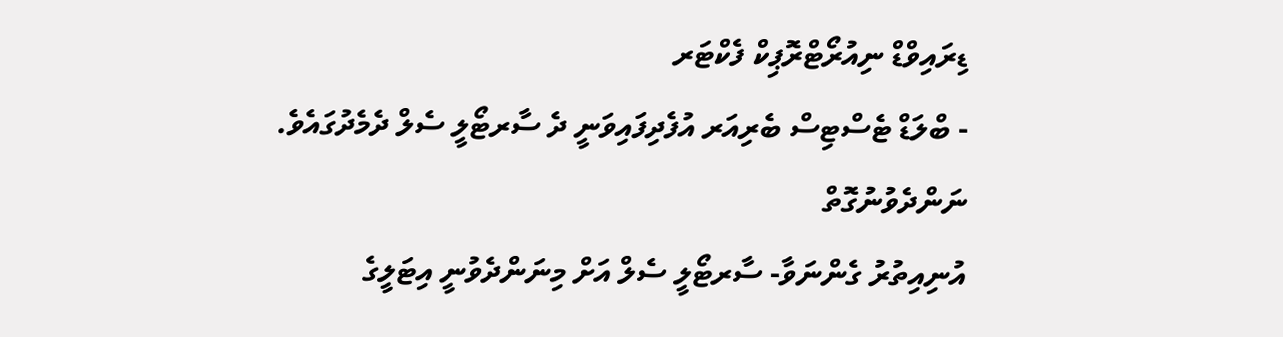ޑިރައިވްޑް ނިއުރޯޓްރޮޕިކް ފެކްޓަރ
- ބްލަޑް ޓެސްޓިސް ބެރިއަރ އުފެދިފައިވަނީ ދެ ސާރޓޯލީ ސެލް ދެމެދުގައެވެ.
ނަންދެވުނުގޮތް
އުނިއިތުރު ގެންނަވާ- ސާރޓޯލީ ސެލް އަށް މިނަންދެވުނީ އިޓަލީގެ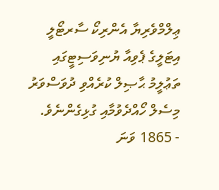ޢިލްމްވެރިޔާ އެންރިކޯ ސާރޓޯލީ އިޓަލީގެ ޕެވިއާ ޔުނިވަސިޓީގައި ތަޢުލީމު ޙާޞިލް ކުރެއްވި ދުވަސްވަރު މިސެލް ހޯއްދެވުމާއި ގުޅިގެންނެވެ.
- 1865 ވަނަ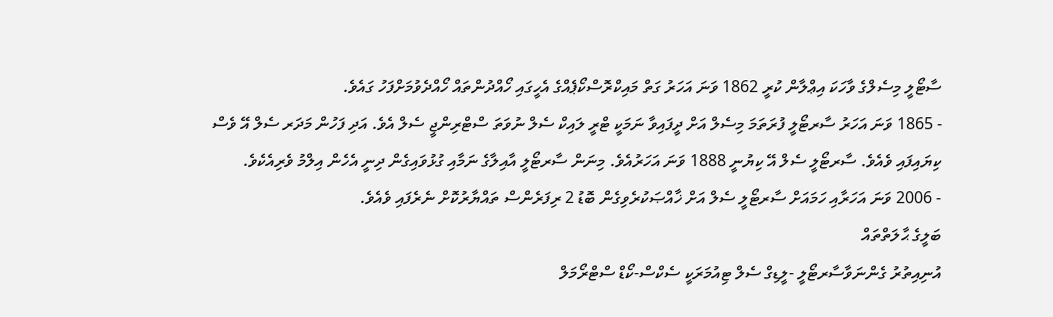ސާޓޯލީ މިސެލްގެ ވާހަކަ އިޢްލާން ކުރީ 1862 ވަނަ އަހަރު ގަތް މައިކްރޮސްކޯޕެއްގެ އެހީގައި ހޯއްދުންތައް ހޯއްދެވުމަށްފަހު ގައެވެ.
- 1865 ވަނަ އަހަރު ސާރޓޯލީ ފުރަތަމަ މިސެލް އަށް ދީފައިވާ ނަމަކީ ޓްރީ ލައިކް ސެލް ނުވަތަ ސްޓްރިންޖީ ސެލް އެވެ. އަދި ފަހުން މަދަރ ސެލް އޭ ވެސް ކިޔައިފައި ވެއެވެ. ސާރޓޯލީ ސެލް އޭ ކިޔުނީ 1888 ވަނަ އަހަރުއެވެ. މިނަން ސާރޓޯލީ އާއިލާގެ ނަމާއި ގުޅުވައިގެން ދިނީ އެހެން އިލްމު ވެރިއެކެވެ.
- 2006 ވަނަ އަހަރާއި ހަމައަށް ސާރޓޯލީ ސެލް އަށް ޚާއްޞަކުރެވިގެން ބޮޑު 2 ރިފަރެންސް ތައްޔާރުކޮށް ނެރެފައި ވެއެވެ.
ބަލީގެ ޙާލަތްތައް
އުނިއިތުރު ގެންނަވާސާރޓޯލީ -ލީޑިގް ސެލް ޓިއުމަރަކީ ސެކްސް-ކޯޑް ސްޓްރޯމަލް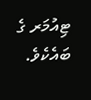ޓިއުމަރ ގެ ބައެކެވެ.